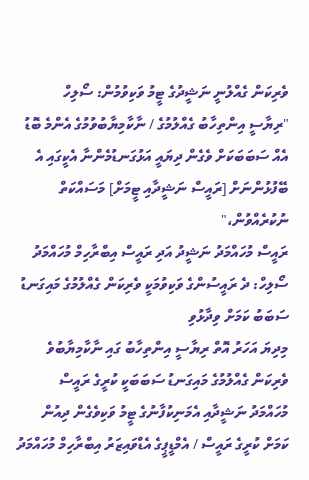ވެރިކަން ގެއްލުނީ ނަޝީދުގެ ޓީމު ވަކިވުމުން: ސޯލިހް
"ރިޔާސީ އިންތިހާބު ގެއްލުމުގެ / ނާކާމިޔާބުވުމުގެ އެންމެ ބޮޑު އެއް ސަބަބަކަށް ވެގެން ދިޔައީ އަޅުގަނޑުމެންނާ އެކީގައި އެ ބޭފުޅުންނަށް [ރައީސް ނަޝީދާއި ޓީމަށް] މަސައްކަތް ނުކުރެއްވުން،"
ރައީސް މުހައްމަދު ނަޝީދު އަދި ރައީސް އިބްރާހިމް މުހައްމަދު ސޯލިހް: ދެ ރައީސުންގެ ވަކިވުމަކީ ވެރިކަން ގެއްލުމުގެ މައިގަނޑު ސަބަބު ކަމަށް ވިދާޅުވި
މިދިޔަ އަހަރު އޮތް ރިޔާސީ އިންތިހާބު ގައި ނާކާމިޔާބުވެ ވެރިކަން ގެއްލުމުގެ މައިގަނޑު ސަބަބަކީ ކުރީގެ ރައީސް މުހައްމަދު ނަޝީދާއި އެމަނިކުފާނުގެ ޓީމު ވަކިވެގެން ދިއުން ކަމަށް ކުރީގެ ރައީސް / އެމްޑީޕީގެ އެޑްވައިޒަރު އިބްރާހިމް މުހައްމަދު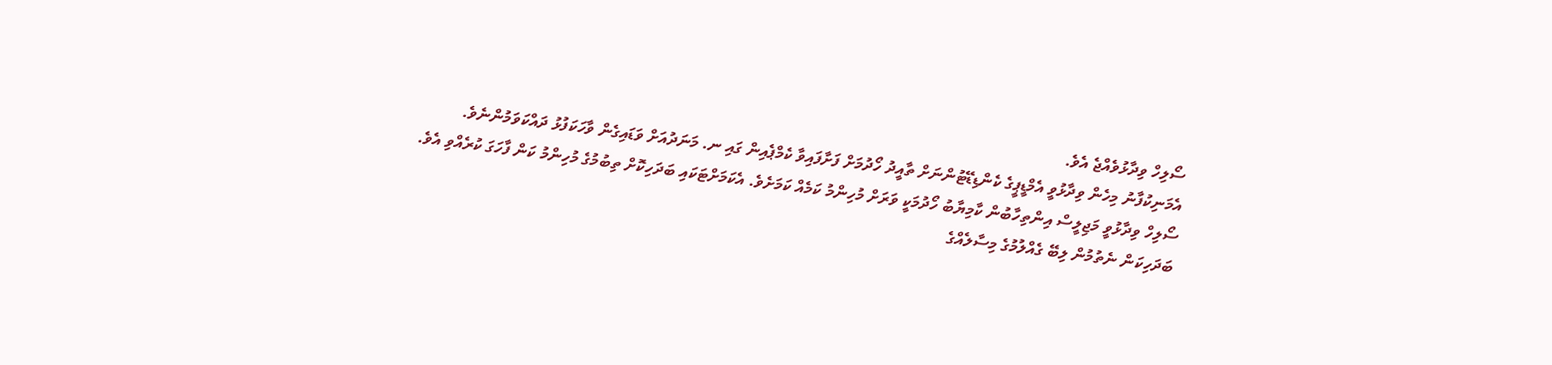ސޯލިހް ވިދާޅުވެއްޖެ އެވެ.
އެމަނިކުފާނު މިހެން ވިދާޅުވީ އެމްޑީޕީގެ ކެންޑިޑޭޓުންނަށް ތާއީދު ހޯދުމަށް ފަށާފައިވާ ކެމްޕެއިން ގައި ނ. މަނަދުއަށް ވަޑައިގެން ވާހަކަފުޅު ދައްކަވަމުންނެވެ.
ސޯލިހް ވިދާޅުވީ މަޖިލީސް އިންތިހާބުން ކާމިޔާބު ހޯދުމަކީ ވަރަށް މުހިންމު ކަމެއް ކަމަށެވެ. އެކަމަށްޓަކައި ބަދަހިކޮށް ތިބުމުގެ މުހިންމު ކަން ފާހަގަ ކުރެއްވި އެވެ.
ބަދަހިކަން ނެތުމުން ލިބޭ ގެއްލުމުގެ މިސާލެއްގެ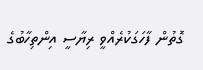ގޮތުން ފާހަގަކުރެއްވީ ރިޔާސީ އިންތިހާބުގެ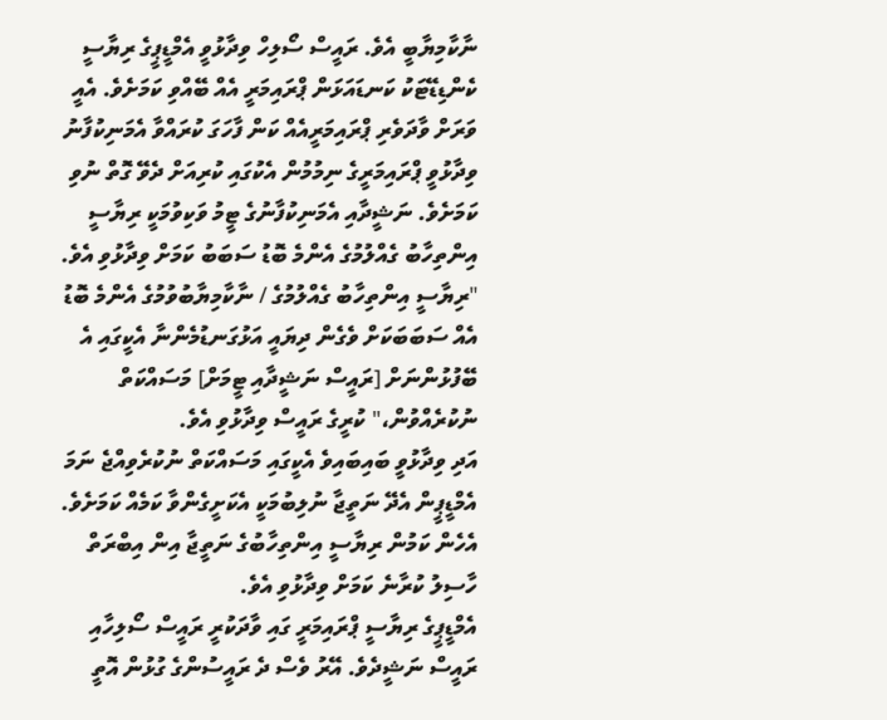ނާކާމިޔާބީ އެވެ. ރައީސް ސޯލިހް ވިދާޅުވީ އެމްޑީޕީގެ ރިޔާސީ ކެންޑިޑޭޓަކު ކަނޑައަޅަން ޕްރައިމަރީ އެއް ބޭއްވި ކަމަށެވެ. އެއީ ވަރަށް ވާދަވެރި ޕްރައިމަރީއެއް ކަން ފާހަގަ ކުރައްވާ އެމަނިކުފާނު ވިދާޅުވީ ޕްރައިމަރީގެ ނިމުމުން އެކުގައި ކުރިއަށް ދެވޭ ގޮތް ނުވި ކަމަށެވެ. ނަޝީދާއި އެމަނިކުފާނުގެ ޓީމު ވަކިވުމަކީ ރިޔާސީ އިންތިހާބު ގެއްލުމުގެ އެންމެ ބޮޑު ސަބަބު ކަމަށް ވިދާޅުވި އެވެ.
"ރިޔާސީ އިންތިހާބު ގެއްލުމުގެ / ނާކާމިޔާބުވުމުގެ އެންމެ ބޮޑު އެއް ސަބަބަކަށް ވެގެން ދިޔައީ އަޅުގަނޑުމެންނާ އެކީގައި އެ ބޭފުޅުންނަށް [ރައީސް ނަޝީދާއި ޓީމަށް] މަސައްކަތް ނުކުރެއްވުން،" ކުރީގެ ރައީސް ވިދާޅުވި އެވެ.
އަދި ވިދާޅުވީ ބައިބައިވެ އެކީގައި މަސައްކަތް ނުކުރެވިއްޖެ ނަމަ އެމްޑީޕީން އެދޭ ނަތީޖާ ނުލިބުމަކީ އެކަށީގެންވާ ކަމެއް ކަމަށެވެ. އެހެން ކަމުން ރިޔާސީ އިންތިހާބުގެ ނަތީޖާ އިން އިބްރަތް ހާސިލު ކުރާނެ ކަމަށް ވިދާޅުވި އެވެ.
އެމްޑީޕީގެ ރިޔާސީ ޕްރައިމަރީ ގައި ވާދަކުރީ ރައީސް ސޯލިހާއި ރައީސް ނަޝީދެވެ. އޭރު ވެސް ދެ ރައީސުންގެ ގުޅުން އޮތީ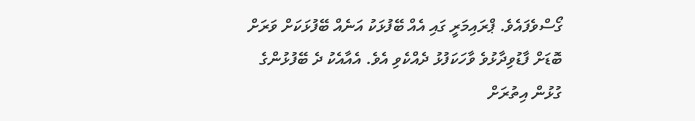ގޯސްވެފައެވެ. ޕްރައިމަރީ ގައި އެއް ބޭފުޅަކު އަނެއް ބޭފުޅަކަށް ވަރަށް ބޮޑަށް ފާޑުވިދާޅުވެ ވާހަކަފުޅު ދެއްކެވި އެވެ. އެއާއެކު ދެ ބޭފުޅުންގެ ގުޅުން އިތުރަށް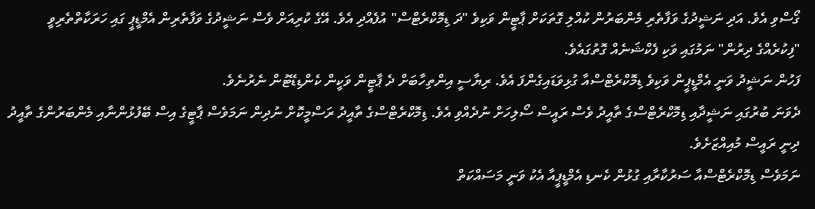ގޯސްވި އެވެ. އަދި ނަޝީދުގެ ވަފާތެރި މެންބަރުން ކުއްލި ގޮތަކަށް ޕާޓީން ވަކިވެ "ދަ ޑިމޮކްރެޓްސް" އުފެއްދި އެވެ. އޭގެ ކުރިއަށް ވެސް ނަޝީދުގެ ވަފާތެރިން އެމްޑީޕީ ގައި ހަރަކާތްތެރިވީ "ފިކުރެއްގެ ދިރުން" ނަމުގައި ވަކި ފެކްޝަނެއް ގޮތުގައެވެ.
ފަހުން ނަޝީދު ވަނީ އެމްޑީޕީން ވަކިވެ ޑިމޮކްރެޓްސްއާ ގުޅިވަޑައިގެންފަ އެވެ. ރިޔާސީ އިންތިހާބަށް ދެ ޕާޓީން ވަކީން ކެންޑިޑޭޓުން ނެރުނެވެ.
ދެވަނަ ބުރުގައި ނަޝީދާއި ޑިމޮކްރެޓްސްގެ ތާއީދު ވެސް ރައީސް ސޯލިހަށް ނުދެއްވި އެވެ. ޑިމޮކްރެޓްސްގެ ތާއީދު ރަސްމީކޮށް ނުދިން ނަމަވެސް ޕާޓީގެ އިސް ބޭފުޅުންނާއި މެންބަރުންގެ ތާއީދު ދިނީ ރައީސް މުއިއްޒަށެވެ.
ނަމަވެސް ޑިމޮކްރެޓްސްއާ ސަރުކާރާއި ގުޅުން ކެނޑި އެމްޑީޕީއާ އެކު ވަނީ މަސައްކަތް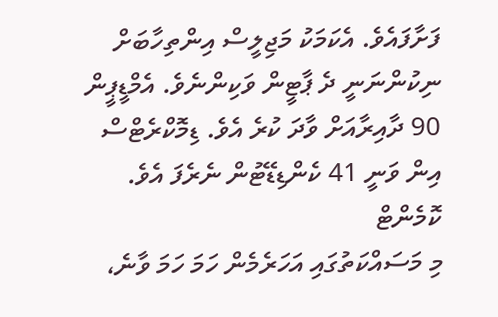ފަށާފައެވެ. އެކަމަކު މަޖިލީސް އިންތިހާބަށް ނިކުންނަނީ ދެ ޕާޓީން ވަކިންނެވެ. އެމްޑީޕީން 90 ދާއިރާއަށް ވާދަ ކުރެ އެވެ. ޑިމޮކްރެޓްސް އިން ވަނީ 41 ކެންޑިޑޭޓުން ނެރެފަ އެވެ.
ކޮމެންޓް
މި މަސައްކަތުގައި އަހަރެމެން ހަމަ ހަމަ ވާނެ،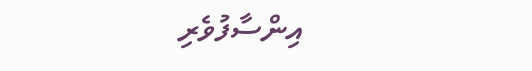އިންސާފުވެރި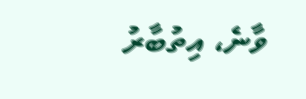ވާނެ، އިތުބާރު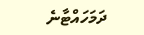ދަމަހައްޓާނެ